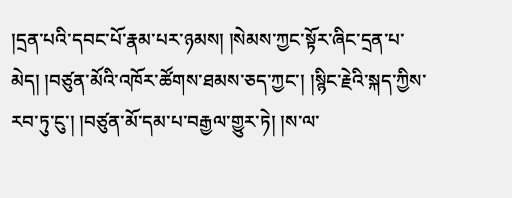།དྲན་པའི་དབང་པོ་རྣམ་པར་ཉམས། །སེམས་ཀྱང་སྟོར་ཞིང་དྲན་པ་མེད། །བཙུན་མོའི་འཁོར་ཚོགས་ཐམས་ཅད་ཀྱང་། །སྙིང་རྗེའི་སྐད་ཀྱིས་རབ་ཏུ་ངུ་། །བཙུན་མོ་དམ་པ་བརྒྱལ་གྱུར་ཏེ། །ས་ལ་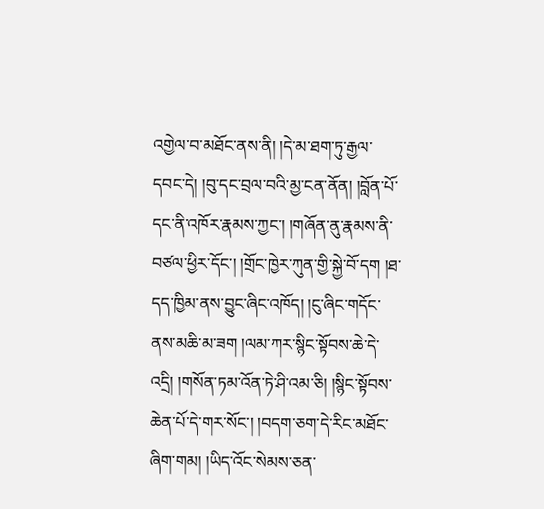འགྱེལ་བ་མཐོང་ནས་ནི། །དེ་མ་ཐག་ཏུ་རྒྱལ་དབང་དེ། །བུ་དང་བྲལ་བའི་མྱ་ངན་ནོན། །བློན་པོ་དང་ནི་འཁོར་རྣམས་ཀྱང་། །གཞོན་ནུ་རྣམས་ནི་བཙལ་ཕྱིར་དོང་། །གྲོང་ཁྱེར་ཀུན་གྱི་སྐྱེ་བོ་དག །ཐ་དད་ཁྱིམ་ནས་བྱུང་ཞིང་འཁོད། །ངུ་ཞིང་གདོང་ནས་མཆི་མ་ཟག །ལམ་ཀར་སྙིང་སྟོབས་ཆེ་དེ་འདྲི། །གསོན་ཏམ་འོན་ཏེ་ཤི་འམ་ཅི། །སྙིང་སྟོབས་ཆེན་པོ་དེ་གར་སོང་། །བདག་ཅག་དེ་རིང་མཐོང་ཞིག་གམ། །ཡིད་འོང་སེམས་ཅན་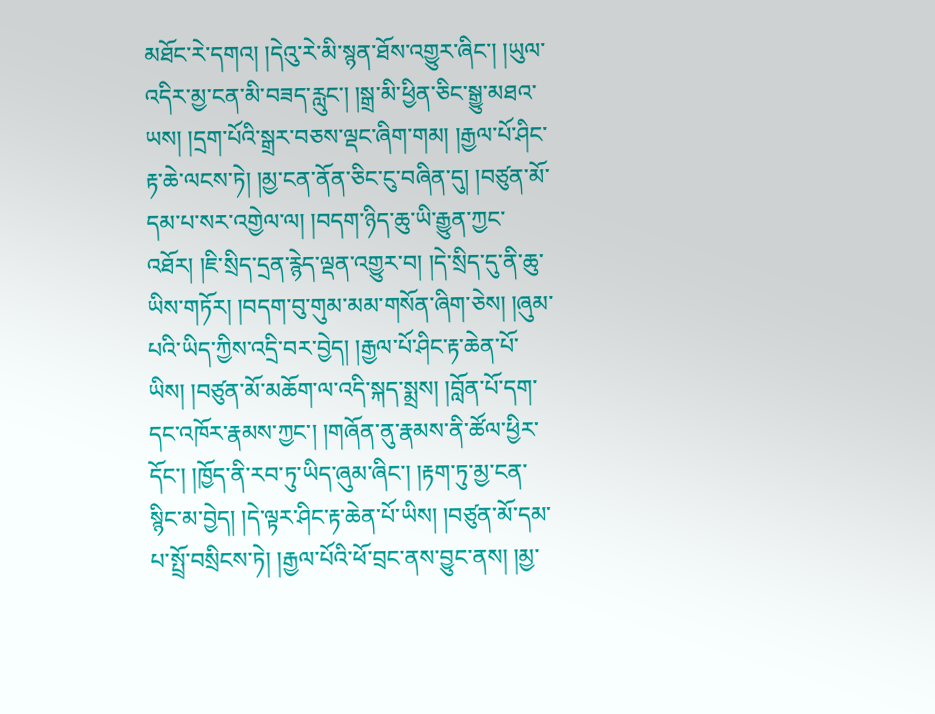མཐོང་རེ་དགའ། །དེའུ་རེ་མི་སྙན་ཐོས་འགྱུར་ཞིང་། །ཡུལ་འདིར་མྱ་ངན་མི་བཟད་རླུང་། །སྒྲ་མི་ཕྱིན་ཅིང་སྒྱུ་མཐའ་ཡས། །དྲག་པོའི་སྒྲར་བཅས་ལྡང་ཞིག་གམ། །རྒྱལ་པོ་ཤིང་རྟ་ཆེ་ལངས་ཏེ། །མྱ་ངན་ནོན་ཅིང་ངུ་བཞིན་དུ། །བཙུན་མོ་དམ་པ་སར་འགྱེལ་ལ། །བདག་ཉིད་ཆུ་ཡི་རྒྱུན་ཀྱང་འཐོར། །ཇི་སྲིད་དྲན་རྙེད་ལྡན་འགྱུར་བ། །དེ་སྲིད་དུ་ནི་ཆུ་ཡིས་གཏོར། །བདག་བུ་གུམ་མམ་གསོན་ཞིག་ཅེས། །ཞུམ་པའི་ཡིད་ཀྱིས་འདྲི་བར་བྱེད། །རྒྱལ་པོ་ཤིང་རྟ་ཆེན་པོ་ཡིས། །བཙུན་མོ་མཆོག་ལ་འདི་སྐད་སྨྲས། །བློན་པོ་དག་དང་འཁོར་རྣམས་ཀྱང་། །གཞོན་ནུ་རྣམས་ནི་ཚོལ་ཕྱིར་དོང་། །ཁྱོད་ནི་རབ་ཏུ་ཡིད་ཞུམ་ཞིང་། །རྟག་ཏུ་མྱ་ངན་སྙིང་མ་བྱེད། །དེ་ལྟར་ཤིང་རྟ་ཆེན་པོ་ཡིས། །བཙུན་མོ་དམ་པ་སྤྲོ་བསྲིངས་ཏེ། །རྒྱལ་པོའི་ཕོ་བྲང་ནས་བྱུང་ནས། །མྱ་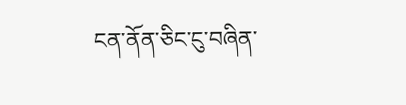ངན་ནོན་ཅིང་ངུ་བཞིན་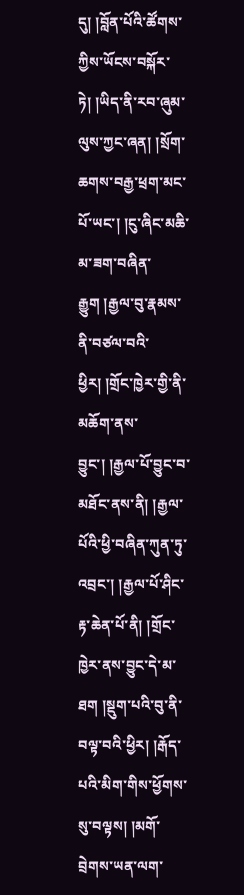དུ། །བློན་པོའི་ཚོགས་ཀྱིས་ཡོངས་བསྐོར་ཏེ། །ཡིད་ནི་རབ་ཞུམ་ལུས་ཀྱང་ཞན། །སྲོག་ཆགས་བརྒྱ་ཕྲག་མང་པོ་ཡང་། །ངུ་ཞིང་མཆི་མ་ཟག་བཞིན་རྒྱུག །རྒྱལ་བུ་རྣམས་ནི་བཙལ་བའི་ཕྱིར། །གྲོང་ཁྱེར་གྱི་ནི་མཆོག་ནས་བྱུང་། །རྒྱལ་པོ་བྱུང་བ་མཐོང་ནས་ནི། །རྒྱལ་པོའི་ཕྱི་བཞིན་ཀུན་ཏུ་འབྲང་། །རྒྱལ་པོ་ཤིང་རྟ་ཆེན་པོ་ནི། །གྲོང་ཁྱེར་ནས་བྱུང་དེ་མ་ཐག །སྡུག་པའི་བུ་ནི་བལྟ་བའི་ཕྱིར། །རྒོད་པའི་མིག་གིས་ཕྱོགས་སུ་བལྟས། །མགོ་བྲེགས་ཡན་ལག་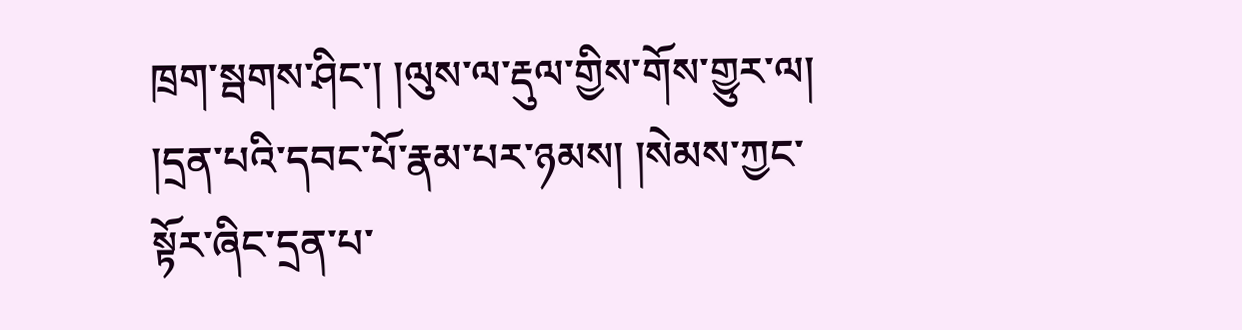ཁྲག་སྦགས་ཤིང་། །ལུས་ལ་རྡུལ་གྱིས་གོས་གྱུར་ལ།
།དྲན་པའི་དབང་པོ་རྣམ་པར་ཉམས། །སེམས་ཀྱང་སྟོར་ཞིང་དྲན་པ་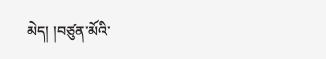མེད། །བཙུན་མོའི་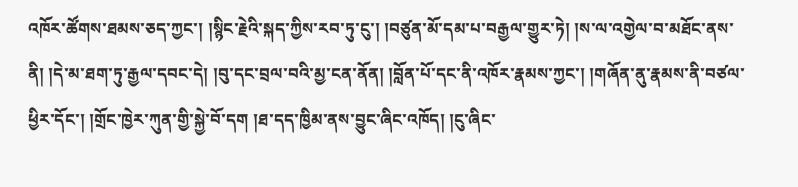འཁོར་ཚོགས་ཐམས་ཅད་ཀྱང་། །སྙིང་རྗེའི་སྐད་ཀྱིས་རབ་ཏུ་ངུ་། །བཙུན་མོ་དམ་པ་བརྒྱལ་གྱུར་ཏེ། །ས་ལ་འགྱེལ་བ་མཐོང་ནས་ནི། །དེ་མ་ཐག་ཏུ་རྒྱལ་དབང་དེ། །བུ་དང་བྲལ་བའི་མྱ་ངན་ནོན། །བློན་པོ་དང་ནི་འཁོར་རྣམས་ཀྱང་། །གཞོན་ནུ་རྣམས་ནི་བཙལ་ཕྱིར་དོང་། །གྲོང་ཁྱེར་ཀུན་གྱི་སྐྱེ་བོ་དག །ཐ་དད་ཁྱིམ་ནས་བྱུང་ཞིང་འཁོད། །ངུ་ཞིང་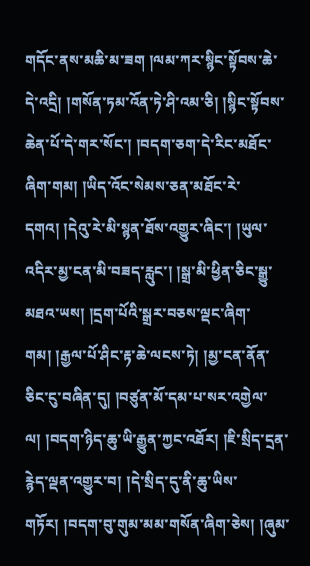གདོང་ནས་མཆི་མ་ཟག །ལམ་ཀར་སྙིང་སྟོབས་ཆེ་དེ་འདྲི། །གསོན་ཏམ་འོན་ཏེ་ཤི་འམ་ཅི། །སྙིང་སྟོབས་ཆེན་པོ་དེ་གར་སོང་། །བདག་ཅག་དེ་རིང་མཐོང་ཞིག་གམ། །ཡིད་འོང་སེམས་ཅན་མཐོང་རེ་དགའ། །དེའུ་རེ་མི་སྙན་ཐོས་འགྱུར་ཞིང་། །ཡུལ་འདིར་མྱ་ངན་མི་བཟད་རླུང་། །སྒྲ་མི་ཕྱིན་ཅིང་སྒྱུ་མཐའ་ཡས། །དྲག་པོའི་སྒྲར་བཅས་ལྡང་ཞིག་གམ། །རྒྱལ་པོ་ཤིང་རྟ་ཆེ་ལངས་ཏེ། །མྱ་ངན་ནོན་ཅིང་ངུ་བཞིན་དུ། །བཙུན་མོ་དམ་པ་སར་འགྱེལ་ལ། །བདག་ཉིད་ཆུ་ཡི་རྒྱུན་ཀྱང་འཐོར། །ཇི་སྲིད་དྲན་རྙེད་ལྡན་འགྱུར་བ། །དེ་སྲིད་དུ་ནི་ཆུ་ཡིས་གཏོར། །བདག་བུ་གུམ་མམ་གསོན་ཞིག་ཅེས། །ཞུམ་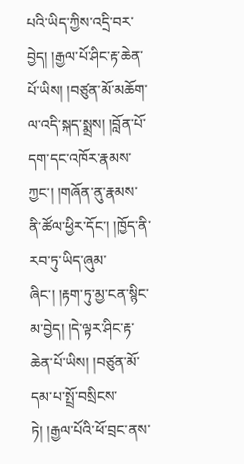པའི་ཡིད་ཀྱིས་འདྲི་བར་བྱེད། །རྒྱལ་པོ་ཤིང་རྟ་ཆེན་པོ་ཡིས། །བཙུན་མོ་མཆོག་ལ་འདི་སྐད་སྨྲས། །བློན་པོ་དག་དང་འཁོར་རྣམས་ཀྱང་། །གཞོན་ནུ་རྣམས་ནི་ཚོལ་ཕྱིར་དོང་། །ཁྱོད་ནི་རབ་ཏུ་ཡིད་ཞུམ་ཞིང་། །རྟག་ཏུ་མྱ་ངན་སྙིང་མ་བྱེད། །དེ་ལྟར་ཤིང་རྟ་ཆེན་པོ་ཡིས། །བཙུན་མོ་དམ་པ་སྤྲོ་བསྲིངས་ཏེ། །རྒྱལ་པོའི་ཕོ་བྲང་ནས་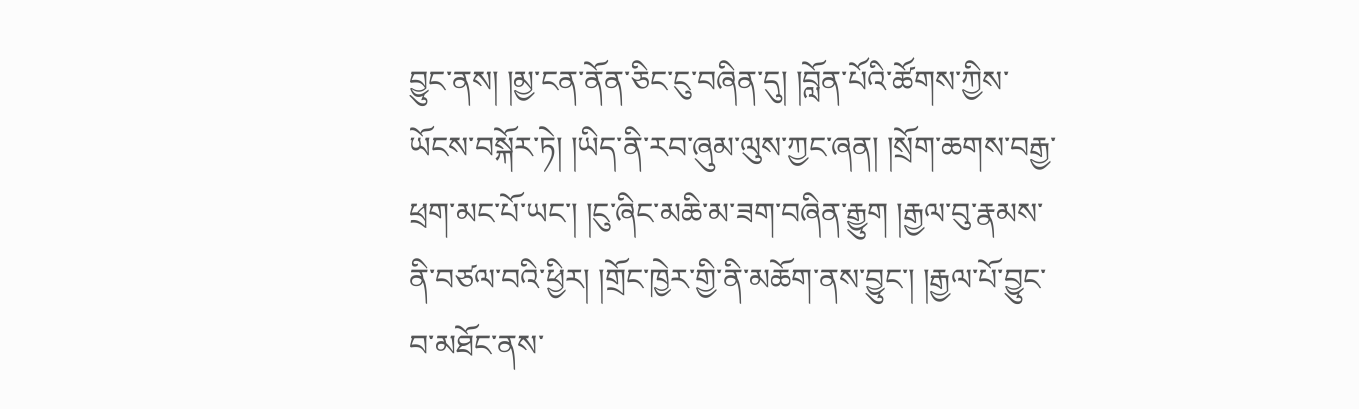བྱུང་ནས། །མྱ་ངན་ནོན་ཅིང་ངུ་བཞིན་དུ། །བློན་པོའི་ཚོགས་ཀྱིས་ཡོངས་བསྐོར་ཏེ། །ཡིད་ནི་རབ་ཞུམ་ལུས་ཀྱང་ཞན། །སྲོག་ཆགས་བརྒྱ་ཕྲག་མང་པོ་ཡང་། །ངུ་ཞིང་མཆི་མ་ཟག་བཞིན་རྒྱུག །རྒྱལ་བུ་རྣམས་ནི་བཙལ་བའི་ཕྱིར། །གྲོང་ཁྱེར་གྱི་ནི་མཆོག་ནས་བྱུང་། །རྒྱལ་པོ་བྱུང་བ་མཐོང་ནས་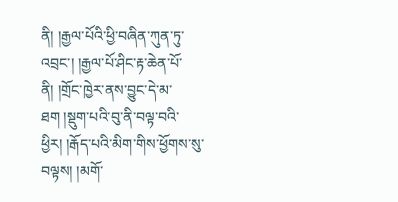ནི། །རྒྱལ་པོའི་ཕྱི་བཞིན་ཀུན་ཏུ་འབྲང་། །རྒྱལ་པོ་ཤིང་རྟ་ཆེན་པོ་ནི། །གྲོང་ཁྱེར་ནས་བྱུང་དེ་མ་ཐག །སྡུག་པའི་བུ་ནི་བལྟ་བའི་ཕྱིར། །རྒོད་པའི་མིག་གིས་ཕྱོགས་སུ་བལྟས། །མགོ་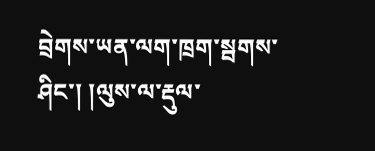བྲེགས་ཡན་ལག་ཁྲག་སྦགས་ཤིང་། །ལུས་ལ་རྡུལ་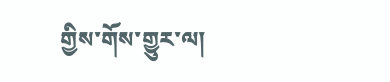གྱིས་གོས་གྱུར་ལ།